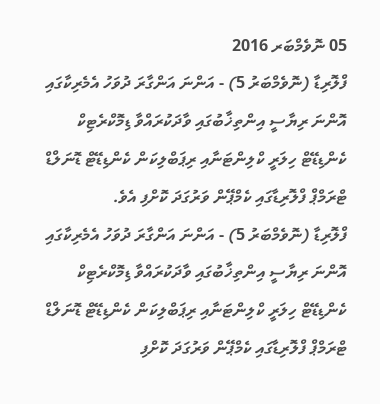05 ނޮވެމްބަރ 2016
ފްލޮރިޑާ (ނޮވެމްބަރު 5) - އަންނަ އަންގާރަ ދުވަހު އެމެރިކާގައި އޮންނަ ރިޔާސީ އިންތިޚާބުގައި ވާދަކުރައްވާ ޑިމޮކްރެޓިކް ކެންޑިޑޭޓް ހިލަރީ ކްލިންޓަނާއި ރިޕަބްލިކަން ކެންޑިޑޭޓް ޑޮނަލްޑް ޓްރަމްޕް ފްލޮރިޑާގައި ކެމްޕޭން ވަރުގަދަ ކޮށްފި އެވެ.
ފްލޮރިޑާ (ނޮވެމްބަރު 5) - އަންނަ އަންގާރަ ދުވަހު އެމެރިކާގައި އޮންނަ ރިޔާސީ އިންތިޚާބުގައި ވާދަކުރައްވާ ޑިމޮކްރެޓިކް ކެންޑިޑޭޓް ހިލަރީ ކްލިންޓަނާއި ރިޕަބްލިކަން ކެންޑިޑޭޓް ޑޮނަލްޑް ޓްރަމްޕް ފްލޮރިޑާގައި ކެމްޕޭން ވަރުގަދަ ކޮށްފި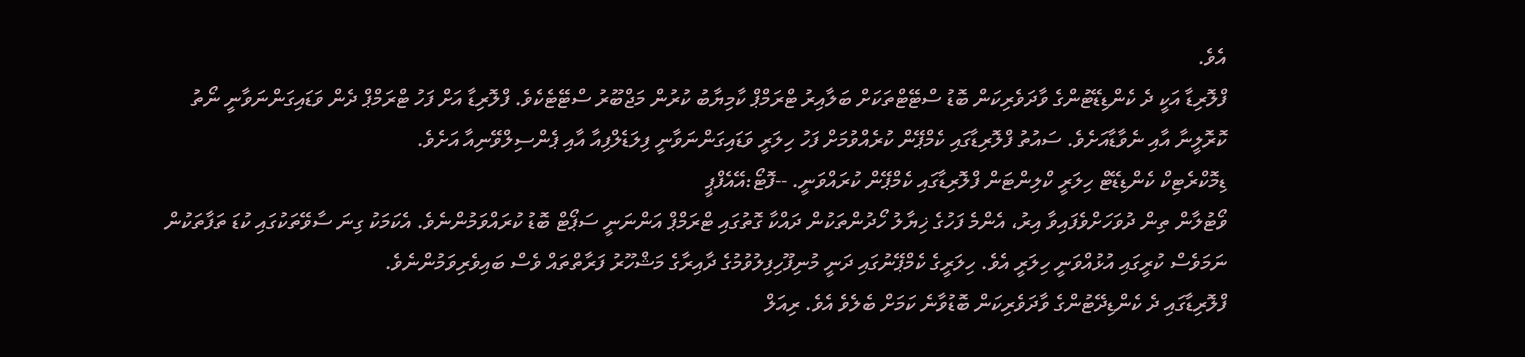އެވެ.
ފްލޮރިޑާ އަކީ ދެ ކެންޑިޑޭޓުންގެ ވާދަވެރިކަން ބޮޑު ސްޓޭޓްތަކަށް ބަލާއިރު ޓްރަމްޕް ކާމިޔާބު ކުރުން މަޖްބޫރު ސްޓޭޓެކެވެ. ފްލޮރިޑާ އަށް ފަހު ޓްރަމްޕް ދެން ވަޑައިގަންނަވާނީ ނޯތު ކޮރޮލީނާ އާއި ނެވާޑާއަށެވެ. ސައުތު ފްލޮރިޑާގައި ކެމްޕޭން ކުރެއްވުމަށް ފަހު ހިލަރީ ވަޑައިގަންނަވާނީ ފިލަޑެލްފިއާ އާއި ޕެންސިލްވޭނިއާ އަށެވެ.
ޑިމޮކްރެޓިކް ކެންޑިޑޭޓް ހިލަރީ ކްލިންޓަން ފްލޮރިޑާގައި ކެމްޕޭން ކުރައްވަނީ. --ފޮޓޯ:އޭއެފްޕީ
ވޯޓުލާން ތިން ދުވަހަށްވެފައިވާ އިރު، އެންމެ ފަހުގެ ޚިޔާލު ހޯދުންތަކުން ދައްކާ ގޮތުގައި ޓްރަމްޕް އަންނަނީ ސަޕޯޓް ބޮޑު ކުރައްވަމުންނެވެ. އެކަމަކު ގިނަ ސާވޭތަކުގައި ކުޑަ ތަފާތަކުން ނަމަވެސް ކުރީގައި އުޅުއްވަނީ ހިލަރީ އެވެ. ހިލަރީގެ ކެމްޕޭނުގައި ދަނީ މުނިފޫހިފިލުވުމުގެ ދާއިރާގެ މަޝްހޫރު ފަރާތްތައް ވެސް ބައިވެރިވަމުންނެވެ.
ފްލޮރިޑާގައި ދެ ކެންޑިދޭޓުންގެ ވާދަވެރިކަން ބޮޑުވާނެ ކަމަށް ބެލެވެ އެވެ. ރިއަލް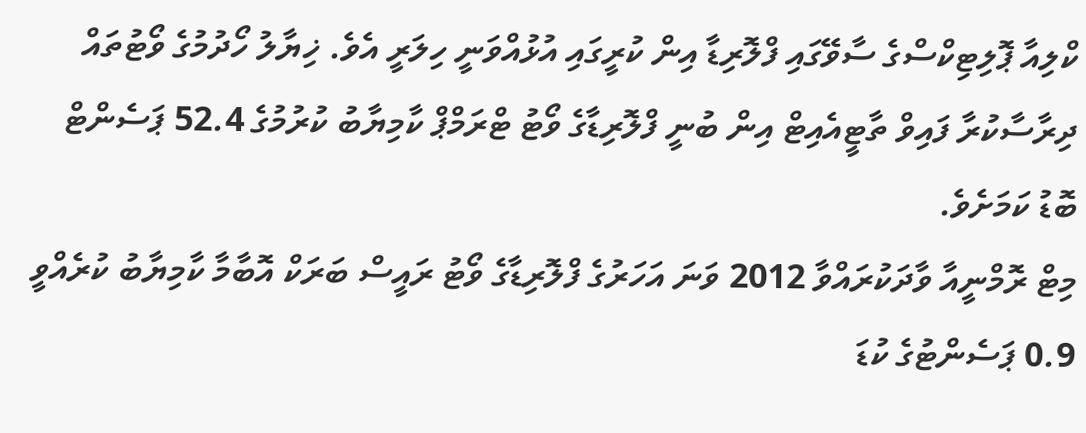ކްލިއާ ޕޮލިޓިކްސްގެ ސާވޭގައި ފްލޮރިޑާ އިން ކުރީގައި އުޅުއްވަނީ ހިލަރީ އެވެ. ޚިޔާލު ހޯދުމުގެ ވޯޓުތައް ދިރާސާކުރާ ފައިވް ތާޓީއެއިޓް އިން ބުނީ ފްލޮރިޑާގެ ވޯޓު ޓްރަމްޕް ކާމިޔާބު ކުރުމުގެ 52.4 ޕަސެންޓް ބޮޑު ކަމަށެވެ.
މިޓް ރޮމްނީއާ ވާދަކުރައްވާ 2012 ވަނަ އަހަރުގެ ފްލޮރިޑާގެ ވޯޓު ރައީސް ބަރަކް އޮބާމާ ކާމިޔާބު ކުރެއްވީ 0.9 ޕަސެންޓުގެ ކުޑަ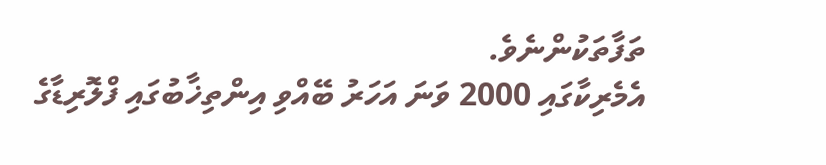ތަފާތަކުންނެވެ.
އެމެރިކާގައި 2000 ވަނަ އަހަރު ބޭއްވި އިންތިޚާބުގައި ފްލޮރިޑާގެ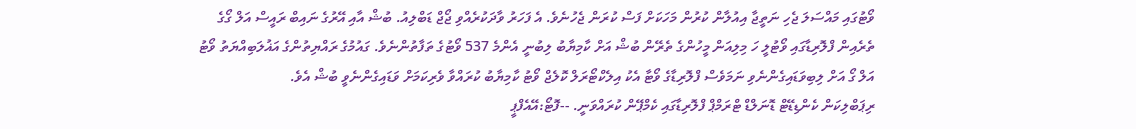ވޯޓުގައި މައްސަލަ ޖެހި ނަތީޖާ އިއުލާން ކުރުން މަހަކަށް ފަސް ކުރަން ޖެހުނެވެ. އެ ފަހަރު ވާދަކުރެއްވި ޖޯޖް ޑަބްލިއު. ބުޝް އާއި އޭރުގެ ނައިބް ރައީސް އަލް ގޯގެ ތެރެއިން ފްލޮރިޑާގައި ވޯޓުލީ ހަ މިލިއަން މީހުންގެ ތެރޭން ބުޝް އަށް ކާމިޔާބު ލިބުނީ އެންމެ 537 ވޯޓުގެ ތަފާތުންނެވެ. ގައުމުގެ ރައްޔިތުންގެ އަޣުލަބިއްޔަތު ވޯޓު އަލް ގޯ އަށް ލިބިވަޑައިގެންނެވި ނަމަވެސް ފްލޮރިޑާގެ ވޯޓާ އެކު އިލެކްޓޯރަލް ކޮލެޖް ވޯޓު ކާމިޔާބު ކުރައްވާ ވެރިކަމަށް ވަޑައިގެންނެވީ ބުޝް އެވެ.
ރިޕަބްލިކަން ކެންޑިޑޭޓް ޑޮނަލްޑް ޓްރަމްޕް ފްލޮރިޑާގައި ކެމްޕޭން ކުރައްވަނީ. --ފޮޓޯ:އޭއެފްޕީ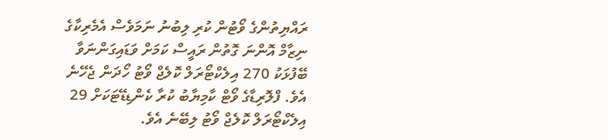ރައްޔިތުންގެ ވޯޓުން ކުރި ލިބުނު ނަމަވެސް އެމެރިކާގެ ނިޒާމް އޮންނަ ގޮތުން ރައީސް ކަމަށް ވަޑައިގަންނަވާ ބޭފުޅަކު 270 އިލެކްޓޯރަލް ކޮލެޖް ވޯޓު ހޯދަން ޖެހޭނެ އެވެ. ފްލޮރިޑާގެ ވޯޓް ކާމިޔާބު ކުރާ ކެންޑިޑޭޓަކަށް 29 އިލެކްޓޯރަލް ކޮލެޖް ވޯޓު ލިބޭނެ އެވެ.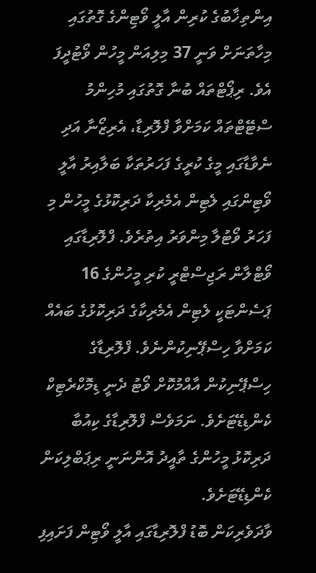އިންތިޚާބުގެ ކުރިން އާލީ ވޯޓިންގެ ގޮތުގައި މިހާތަނަށް ވަނީ 37 މިލިއަން މީހުން ވޯޓުދީފަ އެވެ. ރިޕޯޓްތައް ބުނާ ގޮތުގައި މުހިންމު ސްޓޭޓްތައް ކަމަށްވާ ފްލޮރިޑާ، އެރިޒޯނާ އަދި ނެވާޑާގައި މީގެ ކުރީގެ ފަހަރުތަކާ ބަލާއިރު އާލީ ވޯޓިންގައި ލެޓިން އެމެރިކާ ދަރިކޮޅުގެ މީހުން މި ފަހަރު ވޯޓުލާ މިންވަރު އިތުރެވެ. ފްލޮރިޑާގައި ވޯޓްލާން ރަޖިސްޓްރީ ކުރި މީހުންގެ 16 ޕަސެންޓަކީ ލެޓިން އެމެރިކާގެ ދަރިކޮޅުގެ ބައެއް ކަމަށްވާ ހިސްޕޭނިކުންނެވެ. ފްލޮރިޑާގެ ހިސްޕޭނިކުން އާއްމުކޮށް ވޯޓު ދެނީ ޑިމޮކްރެޓިކް ކެންޑިޑޭޓަށެވެ. ނަމަވެސް ފްލޮރިޑާގެ ކިއުބާ ދަރިކޮޅު މީހުންގެ ތާއީދު އޮންނަނީ ރިޕަބްލިކަން ކެންޑިޑޭޓަށެވެ.
ވާދަވެރިކަން ބޮޑު ފްލޮރިޑާގައި އާލީ ވޯޓިން ފަށައިފި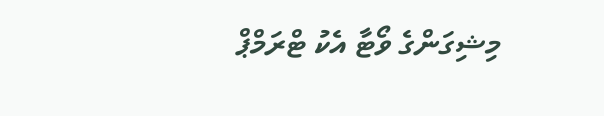މިޝިގަންގެ ވޯޓާ އެކު ޓްރަމްޕް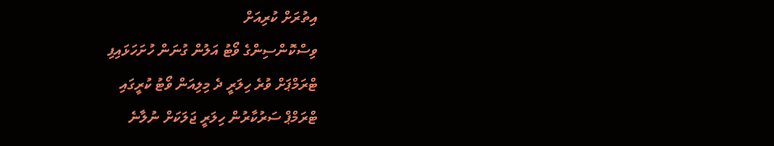އިތުރަށް ކުރިއަށް
ވިސްކޮންސިންގެ ވޯޓު އަލުން ގުނަން ހުށަހަޅައިފި
ޓްރަމްޕަށް ވުރެ ހިލަރީ ދެ މިލިއަން ވޯޓު ކުރީގައި
ޓްރަމްޕް ސަރުކާރުން ހިލަރީ ޖަލަކަށް ނުލާނެ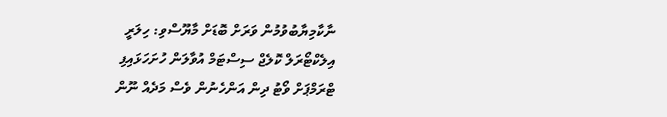ނާކާމިޔާބުވުމުން ވަރަށް ބޮޑަށް މާޔޫސްވި: ހިލަރީ
އިލެކްޓޯރަލް ކޮލެޖް ސިސްޓަމް އުވާލަން ހުށަހަޅައިފި
ޓްރަމްޕަށް ވޯޓު ދިން އަންހެނުން ވެސް މަދެއް ނޫން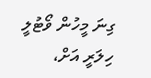ގިނަ މީހުން ވޯޓުލީ ހިލަރީ އަށް،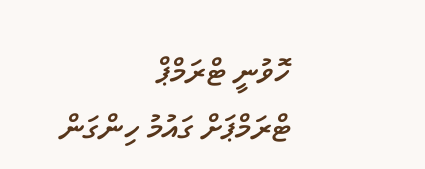ހޮވުނީ ޓްރަމްޕް
ޓްރަމްޕަށް ގައުމު ހިންގަން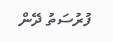ފުރުސަތު ދޭން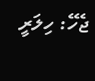ޖެހޭ: ހިލަރީ